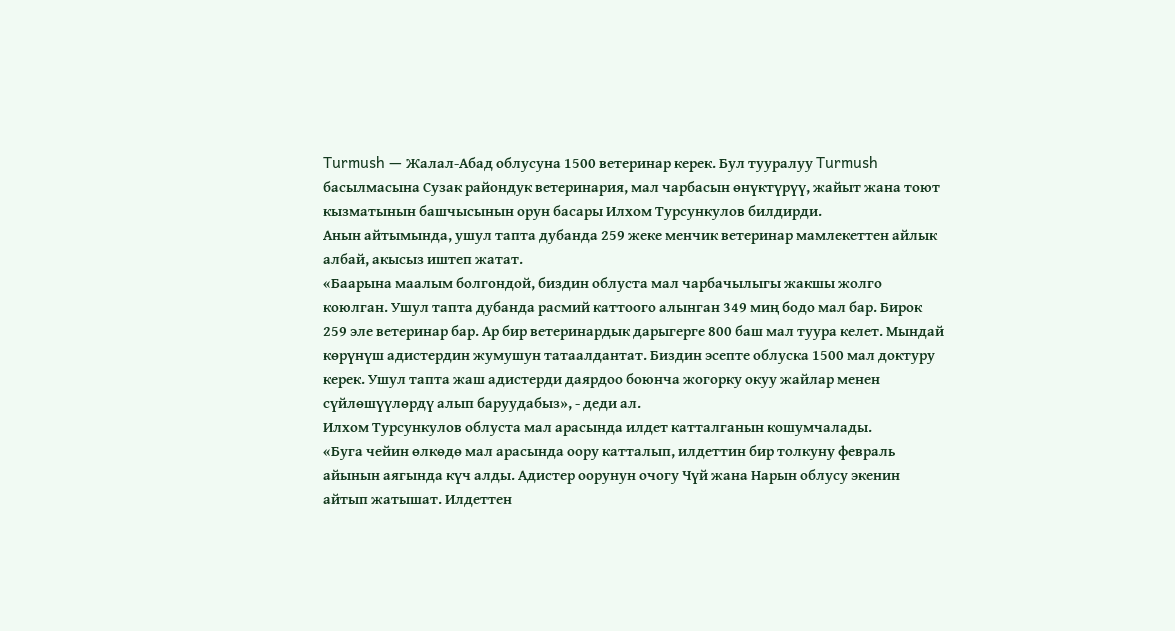Turmush — Жалал-Абад облусуна 1500 ветеринар керек. Бул тууралуу Turmush басылмасына Сузак райондук ветеринария, мал чарбасын өнүктүрүү, жайыт жана тоют кызматынын башчысынын орун басары Илхом Турсункулов билдирди.
Анын айтымында, ушул тапта дубанда 259 жеке менчик ветеринар мамлекеттен айлык албай, акысыз иштеп жатат.
«Баарына маалым болгондой, биздин облуста мал чарбачылыгы жакшы жолго коюлган. Ушул тапта дубанда расмий каттоого алынган 349 миң бодо мал бар. Бирок 259 эле ветеринар бар. Ар бир ветеринардык дарыгерге 800 баш мал туура келет. Мындай көрүнүш адистердин жумушун татаалдантат. Биздин эсепте облуска 1500 мал доктуру керек. Ушул тапта жаш адистерди даярдоо боюнча жогорку окуу жайлар менен сүйлөшүүлөрдү алып баруудабыз», - деди ал.
Илхом Турсункулов облуста мал арасында илдет катталганын кошумчалады.
«Буга чейин өлкөдө мал арасында оору катталып, илдеттин бир толкуну февраль айынын аягында күч алды. Адистер оорунун очогу Чүй жана Нарын облусу экенин айтып жатышат. Илдеттен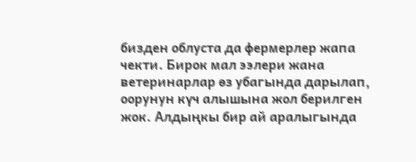бизден облуста да фермерлер жапа чекти. Бирок мал ээлери жана ветеринарлар өз убагында дарылап, оорунун күч алышына жол берилген жок. Алдыңкы бир ай аралыгында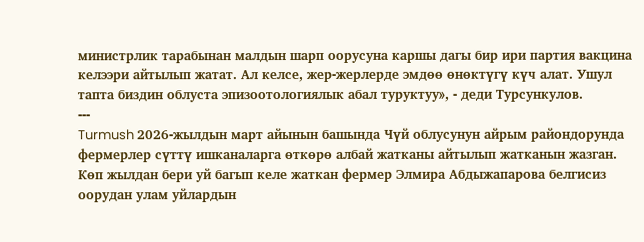министрлик тарабынан малдын шарп оорусуна каршы дагы бир ири партия вакцина келээри айтылып жатат. Ал келсе, жер-жерлерде эмдөө өнөктүгү күч алат. Ушул тапта биздин облуста эпизоотологиялык абал туруктуу», - деди Турсункулов.
---
Turmush 2026-жылдын март айынын башында Чүй облусунун айрым райондорунда фермерлер сүттү ишканаларга өткөрө албай жатканы айтылып жатканын жазган.
Көп жылдан бери уй багып келе жаткан фермер Элмира Абдыжапарова белгисиз оорудан улам уйлардын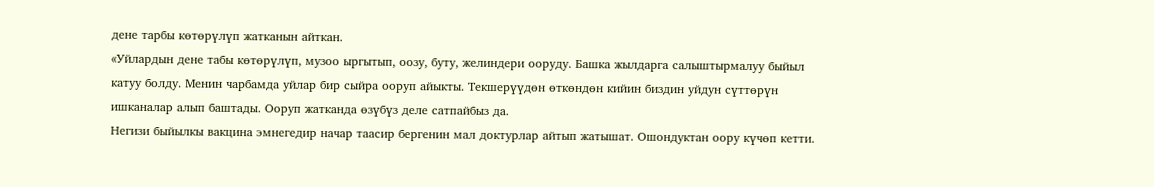дене тарбы көтөрүлүп жатканын айткан.
«Уйлардын дене табы көтөрүлүп, музоо ыргытып, оозу, буту, желиндери ооруду. Башка жылдарга салыштырмалуу быйыл катуу болду. Менин чарбамда уйлар бир сыйра ооруп айыкты. Текшерүүдөн өткөндөн кийин биздин уйдун сүттөрүн ишканалар алып баштады. Ооруп жатканда өзүбүз деле сатпайбыз да.
Негизи быйылкы вакцина эмнегедир начар таасир бергенин мал доктурлар айтып жатышат. Ошондуктан оору күчөп кетти.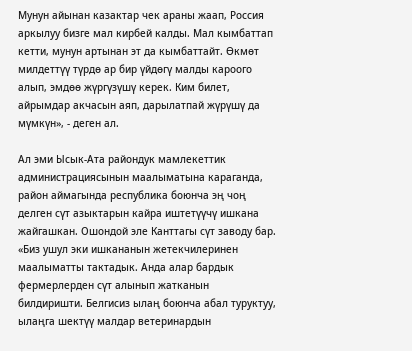Мунун айынан казактар чек араны жаап, Россия аркылуу бизге мал кирбей калды. Мал кымбаттап кетти, мунун артынан эт да кымбаттайт. Өкмөт милдеттүү түрдө ар бир үйдөгү малды кароого алып, эмдөө жүргүзүшү керек. Ким билет, айрымдар акчасын аяп, дарылатпай жүрүшү да мүмкүн», - деген ал.

Ал эми Ысык-Ата райондук мамлекеттик администрациясынын маалыматына караганда, район аймагында республика боюнча эң чоң делген сүт азыктарын кайра иштетүүчү ишкана жайгашкан. Ошондой эле Канттагы сүт заводу бар.
«Биз ушул эки ишкананын жетекчилеринен маалыматты тактадык. Анда алар бардык фермерлерден сүт алынып жатканын билдиришти. Белгисиз ылаң боюнча абал туруктуу, ылаңга шектүү малдар ветеринардын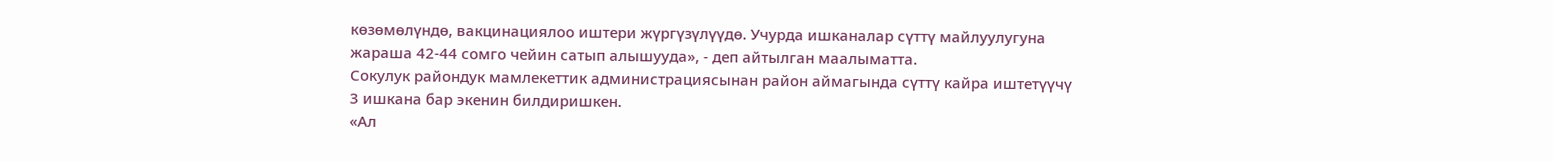көзөмөлүндө, вакцинациялоо иштери жүргүзүлүүдө. Учурда ишканалар сүттү майлуулугуна жараша 42-44 сомго чейин сатып алышууда», - деп айтылган маалыматта.
Сокулук райондук мамлекеттик администрациясынан район аймагында сүттү кайра иштетүүчү 3 ишкана бар экенин билдиришкен.
«Ал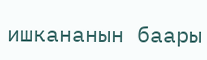ишкананын баары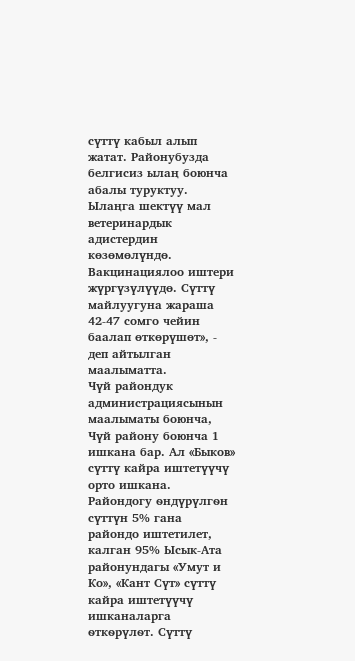сүттү кабыл алып жатат. Районубузда белгисиз ылаң боюнча абалы туруктуу. Ылаңга шектүү мал ветеринардык адистердин көзөмөлүндө. Вакцинациялоо иштери жүргүзүлүүдө. Сүттү майлуугуна жараша 42-47 сомго чейин баалап өткөрүшөт», - деп айтылган маалыматта.
Чүй райондук администрациясынын маалыматы боюнча, Чүй району боюнча 1 ишкана бар. Ал «Быков» сүттү кайра иштетүүчү орто ишкана. Райондогу ѳндүрүлгѳн сүттүн 5% гана райондо иштетилет, калган 95% Ысык-Ата районундагы «Умут и Ко», «Кант Сүт» сүттү кайра иштетүүчү ишканаларга ѳткѳрүлѳт. Сүттү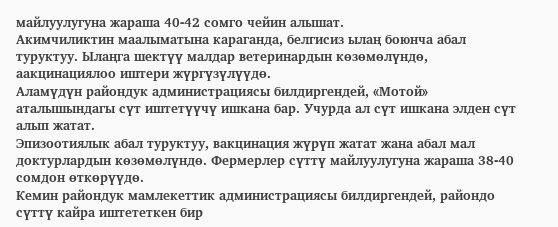майлуулугуна жараша 40-42 сомго чейин алышат.
Акимчиликтин маалыматына караганда, белгисиз ылаң боюнча абал туруктуу. Ылаңга шектүү малдар ветеринардын көзөмөлүндө, аакцинациялоо иштери жүргүзүлүүдө.
Аламүдүн райондук администрациясы билдиргендей, «Мотой» аталышындагы сүт иштетүүчү ишкана бар. Учурда ал сүт ишкана элден сүт алып жатат.
Эпизоотиялык абал туруктуу, вакцинация жүрүп жатат жана абал мал доктурлардын көзөмөлүндө. Фермерлер сүттү майлуулугуна жараша 38-40 сомдон өткөрүүдө.
Кемин райондук мамлекеттик администрациясы билдиргендей, райондо сүттү кайра иштететкен бир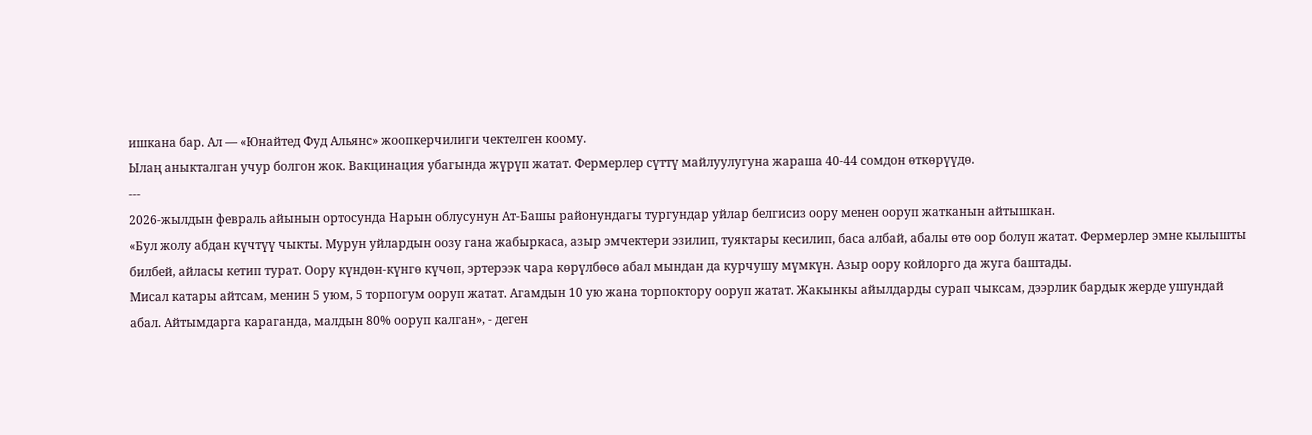ишкана бар. Ал — «Юнайтед Фуд Альянс» жоопкерчилиги чектелген коому.
Ылаң аныкталган учур болгон жок. Вакцинация убагында жүрүп жатат. Фермерлер сүттү майлуулугуна жараша 40-44 сомдон өткөрүүдө.
---
2026-жылдын февраль айынын ортосунда Нарын облусунун Ат-Башы районундагы тургундар уйлар белгисиз оору менен ооруп жатканын айтышкан.
«Бул жолу абдан күчтүү чыкты. Мурун уйлардын оозу гана жабыркаса, азыр эмчектери эзилип, туяктары кесилип, баса албай, абалы өтө оор болуп жатат. Фермерлер эмне кылышты билбей, айласы кетип турат. Оору күндөн-күнгө күчөп, эртерээк чара көрүлбөсө абал мындан да курчушу мүмкүн. Азыр оору койлорго да жуга баштады.
Мисал катары айтсам, менин 5 уюм, 5 торпогум ооруп жатат. Агамдын 10 ую жана торпоктору ооруп жатат. Жакынкы айылдарды сурап чыксам, дээрлик бардык жерде ушундай абал. Айтымдарга караганда, малдын 80% ооруп калган», - деген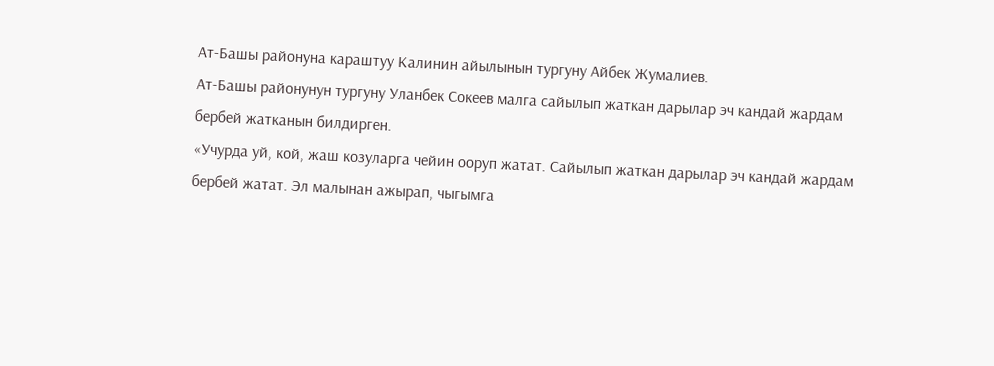Ат-Башы районуна караштуу Калинин айылынын тургуну Айбек Жумалиев.
Ат-Башы районунун тургуну Уланбек Сокеев малга сайылып жаткан дарылар эч кандай жардам бербей жатканын билдирген.
«Учурда уй, кой, жаш козуларга чейин ооруп жатат. Сайылып жаткан дарылар эч кандай жардам бербей жатат. Эл малынан ажырап, чыгымга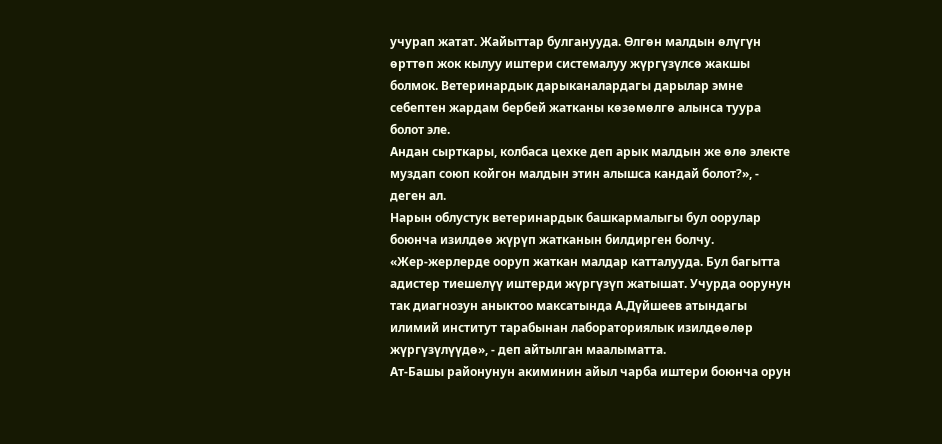учурап жатат. Жайыттар булганууда. Өлгөн малдын өлүгүн өрттөп жок кылуу иштери системалуу жүргүзүлсө жакшы болмок. Ветеринардык дарыканалардагы дарылар эмне себептен жардам бербей жатканы көзөмөлгө алынса туура болот эле.
Андан сырткары, колбаса цехке деп арык малдын же өлө электе муздап союп койгон малдын этин алышса кандай болот?», - деген ал.
Нарын облустук ветеринардык башкармалыгы бул оорулар боюнча изилдөө жүрүп жатканын билдирген болчу.
«Жер-жерлерде ооруп жаткан малдар катталууда. Бул багытта адистер тиешелүү иштерди жүргүзүп жатышат. Учурда оорунун так диагнозун аныктоо максатында А.Дүйшеев атындагы илимий институт тарабынан лабораториялык изилдөөлөр жүргүзүлүүдө», - деп айтылган маалыматта.
Ат-Башы районунун акиминин айыл чарба иштери боюнча орун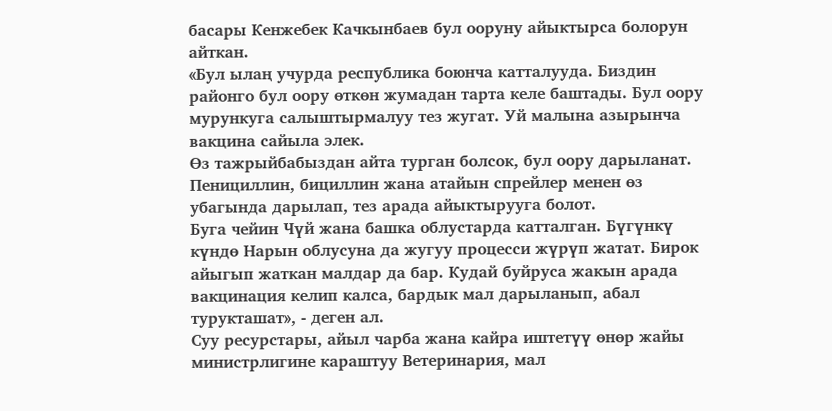басары Кенжебек Качкынбаев бул ооруну айыктырса болорун айткан.
«Бул ылаң учурда республика боюнча катталууда. Биздин районго бул оору өткөн жумадан тарта келе баштады. Бул оору мурункуга салыштырмалуу тез жугат. Уй малына азырынча вакцина сайыла элек.
Өз тажрыйбабыздан айта турган болсок, бул оору дарыланат. Пенициллин, бициллин жана атайын спрейлер менен өз убагында дарылап, тез арада айыктырууга болот.
Буга чейин Чүй жана башка облустарда катталган. Бүгүнкү күндө Нарын облусуна да жугуу процесси жүрүп жатат. Бирок айыгып жаткан малдар да бар. Кудай буйруса жакын арада вакцинация келип калса, бардык мал дарыланып, абал турукташат», - деген ал.
Суу ресурстары, айыл чарба жана кайра иштетүү өнөр жайы министрлигине караштуу Ветеринария, мал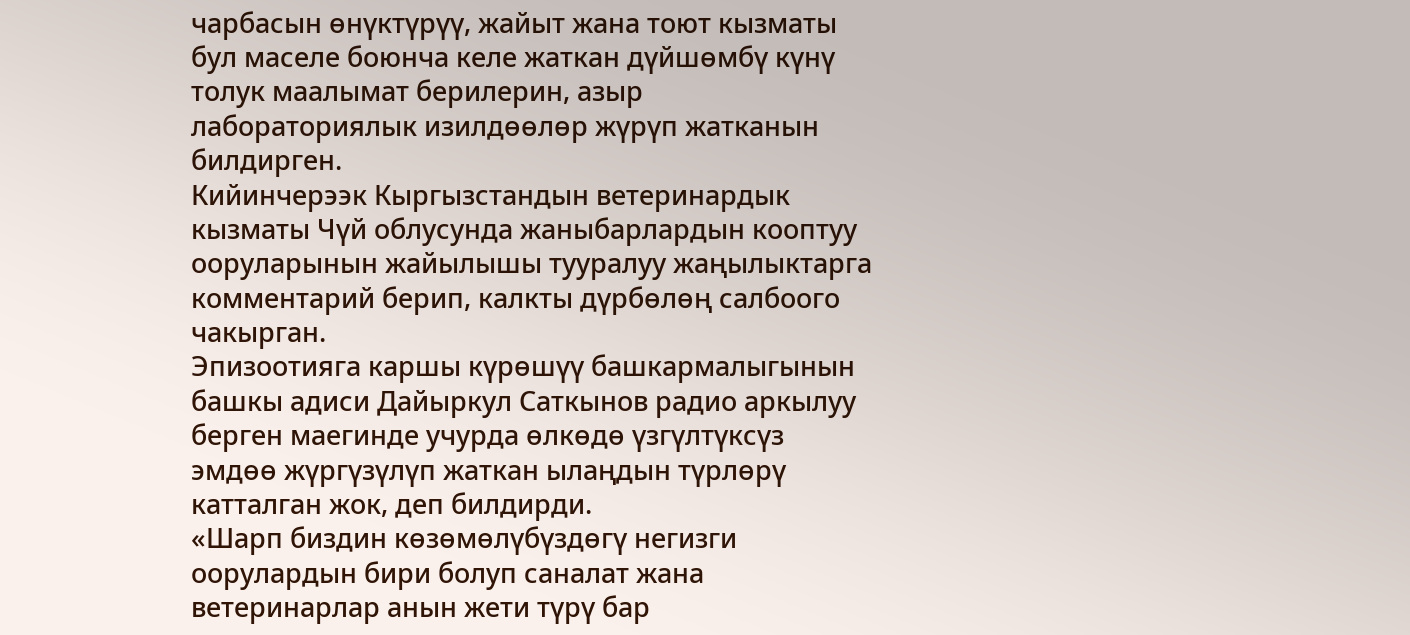чарбасын өнүктүрүү, жайыт жана тоют кызматы бул маселе боюнча келе жаткан дүйшөмбү күнү толук маалымат берилерин, азыр лабораториялык изилдөөлөр жүрүп жатканын билдирген.
Кийинчерээк Кыргызстандын ветеринардык кызматы Чүй облусунда жаныбарлардын кооптуу ооруларынын жайылышы тууралуу жаңылыктарга комментарий берип, калкты дүрбөлөң салбоого чакырган.
Эпизоотияга каршы күрөшүү башкармалыгынын башкы адиси Дайыркул Саткынов радио аркылуу берген маегинде учурда өлкөдө үзгүлтүксүз эмдөө жүргүзүлүп жаткан ылаңдын түрлөрү катталган жок, деп билдирди.
«Шарп биздин көзөмөлүбүздөгү негизги оорулардын бири болуп саналат жана ветеринарлар анын жети түрү бар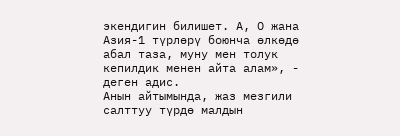экендигин билишет. А, О жана Азия-1 түрлөрү боюнча өлкөдө абал таза, муну мен толук кепилдик менен айта алам», - деген адис.
Анын айтымында, жаз мезгили салттуу түрдө малдын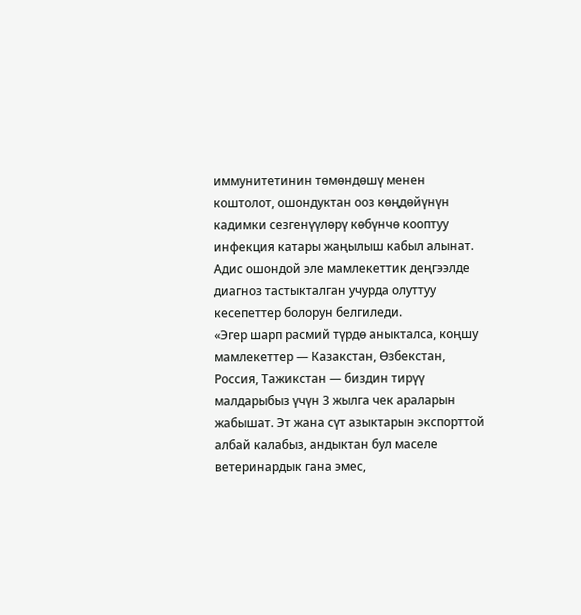иммунитетинин төмөндөшү менен коштолот, ошондуктан ооз көңдөйүнүн кадимки сезгенүүлөрү көбүнчө кооптуу инфекция катары жаңылыш кабыл алынат.
Адис ошондой эле мамлекеттик деңгээлде диагноз тастыкталган учурда олуттуу кесепеттер болорун белгиледи.
«Эгер шарп расмий түрдө аныкталса, коңшу мамлекеттер — Казакстан, Өзбекстан, Россия, Тажикстан — биздин тирүү малдарыбыз үчүн 3 жылга чек араларын жабышат. Эт жана сүт азыктарын экспорттой албай калабыз, андыктан бул маселе ветеринардык гана эмес,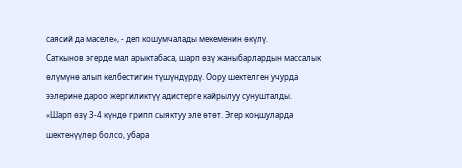саясий да маселе», - деп кошумчалады мекеменин өкүлү.
Саткынов эгерде мал арыктабаса, шарп өзү жаныбарлардын массалык өлүмүнө алып келбестигин түшүндүрдү. Оору шектелген учурда ээлерине дароо жергиликтүү адистерге кайрылуу сунушталды.
«Шарп өзү 3-4 күндө грипп сыяктуу эле өтөт. Эгер коңшуларда шектенүүлөр болсо, убара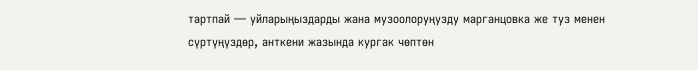тартпай — уйларыңыздарды жана музоолоруңузду марганцовка же туз менен сүртүңүздөр, анткени жазында кургак чөптөн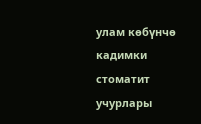улам көбүнчө кадимки стоматит учурлары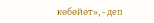көбөйөт», - деп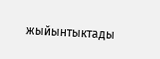жыйынтыктады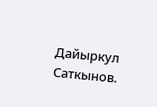Дайыркул Саткынов.